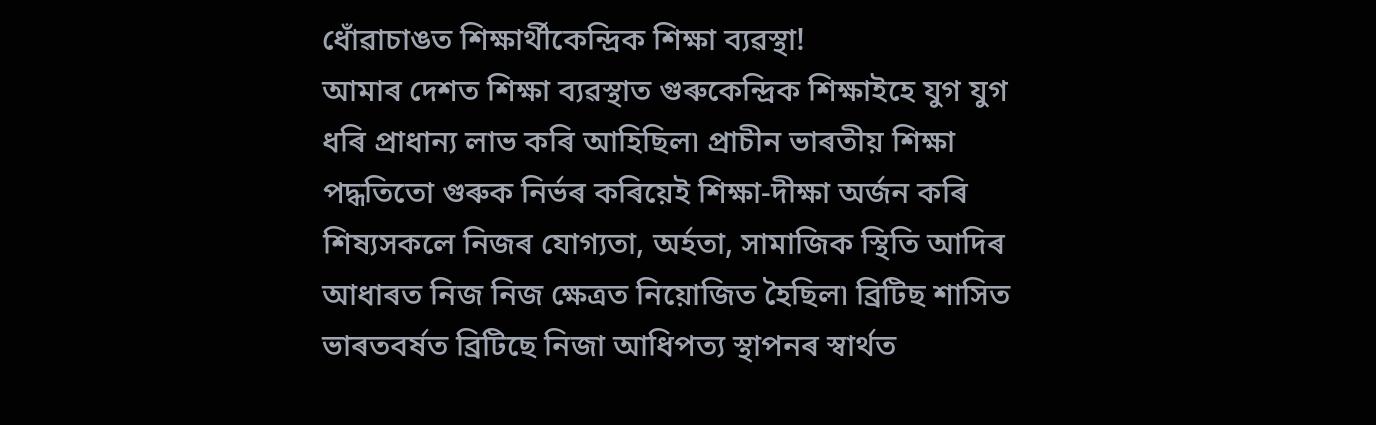ধোঁৱাচাঙত শিক্ষাৰ্থীকেন্দ্ৰিক শিক্ষা ব্যৱস্থা!
আমাৰ দেশত শিক্ষা ব্যৱস্থাত গুৰুকেন্দ্ৰিক শিক্ষাইহে যুগ যুগ ধৰি প্ৰাধান্য লাভ কৰি আহিছিল৷ প্ৰাচীন ভাৰতীয় শিক্ষা পদ্ধতিতো গুৰুক নিৰ্ভৰ কৰিয়েই শিক্ষা-দীক্ষা অৰ্জন কৰি শিষ্যসকলে নিজৰ যোগ্যতা, অৰ্হতা, সামাজিক স্থিতি আদিৰ আধাৰত নিজ নিজ ক্ষেত্ৰত নিয়োজিত হৈছিল৷ ব্ৰিটিছ শাসিত ভাৰতবৰ্ষত ব্ৰিটিছে নিজা আধিপত্য স্থাপনৰ স্বাৰ্থত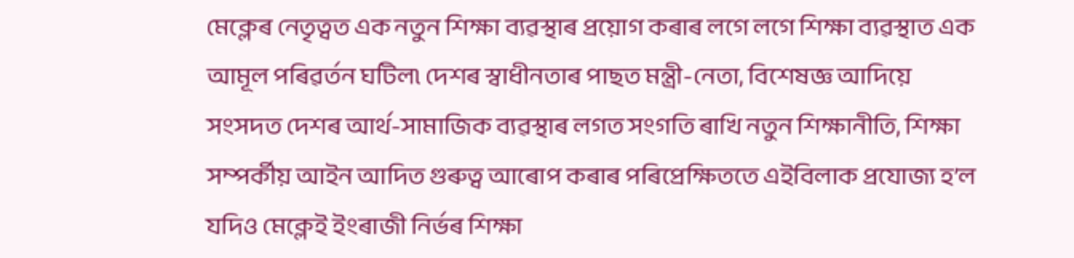মেক্লেৰ নেতৃত্বত এক নতুন শিক্ষা ব্যৱস্থাৰ প্ৰয়োগ কৰাৰ লগে লগে শিক্ষা ব্যৱস্থাত এক আমূল পৰিৱৰ্তন ঘটিল৷ দেশৰ স্বাধীনতাৰ পাছত মন্ত্ৰী-নেতা, বিশেষজ্ঞ আদিয়ে সংসদত দেশৰ আৰ্থ-সামাজিক ব্যৱস্থাৰ লগত সংগতি ৰাখি নতুন শিক্ষানীতি, শিক্ষা সম্পৰ্কীয় আইন আদিত গুৰুত্ব আৰোপ কৰাৰ পৰিপ্ৰেক্ষিততে এইবিলাক প্ৰযোজ্য হ’ল যদিও মেক্লেই ইংৰাজী নিৰ্ভৰ শিক্ষা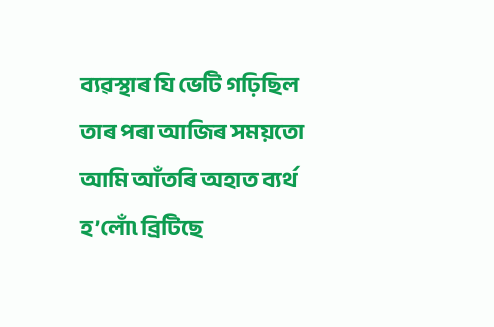ব্যৱস্থাৰ যি ভেটি গঢ়িছিল তাৰ পৰা আজিৰ সময়তো আমি আঁতৰি অহাত ব্যৰ্থ হ’লোঁ৷ ব্ৰিটিছে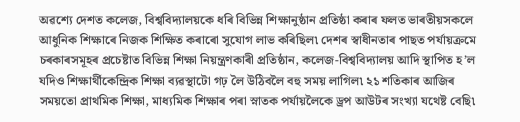অৱশ্যে দেশত কলেজ, বিশ্ববিদ্যালয়কে ধৰি বিভিন্ন শিক্ষানুষ্ঠান প্ৰতিষ্ঠা কৰাৰ ফলত ভাৰতীয়সকলে আধুনিক শিক্ষাৰে নিজক শিক্ষিত কৰাৰো সুযোগ লাভ কৰিছিল৷ দেশৰ স্বাধীনতাৰ পাছত পৰ্যায়ক্ৰমে চৰকাৰসমূহৰ প্ৰচেষ্টাত বিভিন্ন শিক্ষা নিয়ন্ত্ৰণকাৰী প্ৰতিষ্ঠান, কলেজ-বিশ্ববিদ্যালয় আদি স্থাপিত হ’ল যদিও শিক্ষাৰ্থীকেন্দ্ৰিক শিক্ষা ব্যৱস্থাটো গঢ় লৈ উঠিবলৈ বহু সময় লাগিল৷ ২১ শতিকাৰ আজিৰ সময়তো প্ৰাথমিক শিক্ষা, মাধ্যমিক শিক্ষাৰ পৰা স্নাতক পৰ্যায়লৈকে ড্ৰপ আউটৰ সংখ্যা যথেষ্ট বেছি৷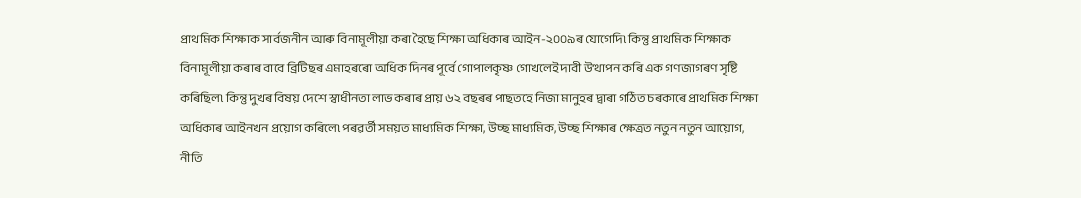প্ৰাথমিক শিক্ষাক সাৰ্বজনীন আৰু বিনামূলীয়া কৰা হৈছে শিক্ষা অধিকাৰ আইন-২০০৯ৰ যোগেদি৷ কিন্তু প্ৰাথমিক শিক্ষাক বিনামূলীয়া কৰাৰ বাবে ব্ৰিটিছৰ এমাহৰৰো অধিক দিনৰ পূৰ্বে গোপালকৃষ্ণ গোখলেই দাবী উত্থাপন কৰি এক গণজাগৰণ সৃষ্টি কৰিছিল৷ কিন্তু দুখৰ বিষয় দেশে স্বাধীনতা লাভ কৰাৰ প্ৰায় ৬২ বছৰৰ পাছতহে নিজা মানুহৰ দ্বাৰা গঠিত চৰকাৰে প্ৰাথমিক শিক্ষা অধিকাৰ আইনখন প্ৰয়োগ কৰিলে৷ পৰৱৰ্তী সময়ত মাধ্যমিক শিক্ষা, উচ্ছ মাধ্যমিক, উচ্ছ শিক্ষাৰ ক্ষেত্ৰত নতুন নতুন আয়োগ, নীতি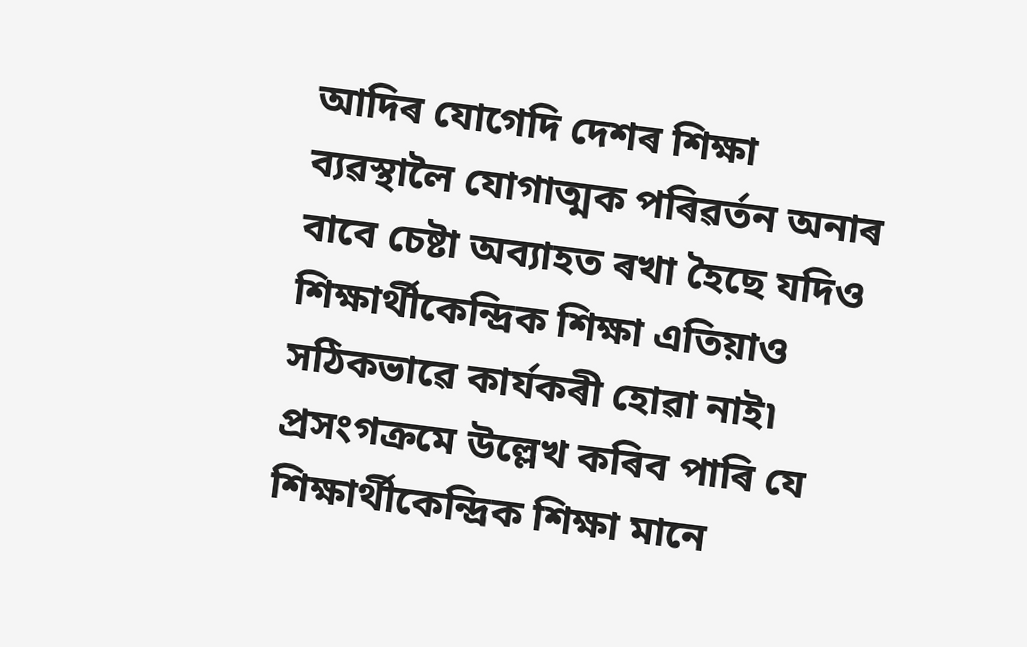আদিৰ যোগেদি দেশৰ শিক্ষা ব্যৱস্থালৈ যোগাত্মক পৰিৱৰ্তন অনাৰ বাবে চেষ্টা অব্যাহত ৰখা হৈছে যদিও শিক্ষাৰ্থীকেন্দ্ৰিক শিক্ষা এতিয়াও সঠিকভাৱে কাৰ্যকৰী হোৱা নাই৷ প্ৰসংগক্ৰমে উল্লেখ কৰিব পাৰি যে শিক্ষাৰ্থীকেন্দ্ৰিক শিক্ষা মানে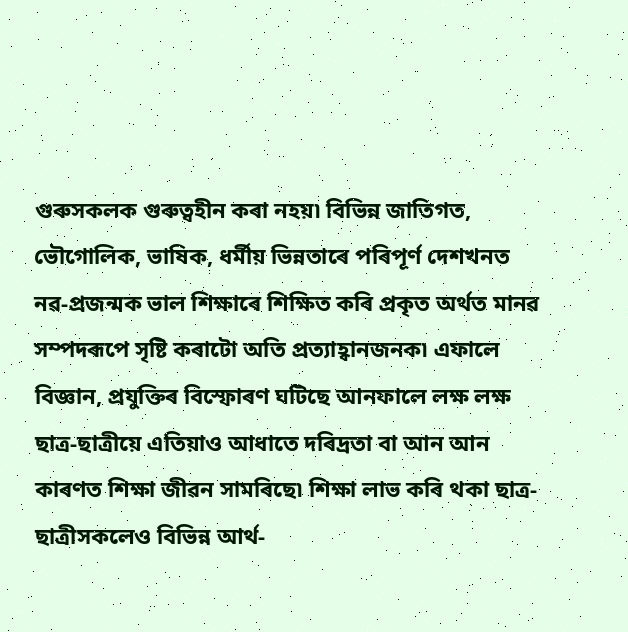গুৰুসকলক গুৰুত্বহীন কৰা নহয়৷ বিভিন্ন জাতিগত, ভৌগোলিক, ভাষিক, ধৰ্মীয় ভিন্নতাৰে পৰিপূৰ্ণ দেশখনত নৱ-প্ৰজন্মক ভাল শিক্ষাৰে শিক্ষিত কৰি প্ৰকৃত অৰ্থত মানৱ সম্পদৰূপে সৃষ্টি কৰাটো অতি প্ৰত্যাহ্বানজনক৷ এফালে বিজ্ঞান, প্ৰযুক্তিৰ বিস্ফোৰণ ঘটিছে আনফালে লক্ষ লক্ষ ছাত্ৰ-ছাত্ৰীয়ে এতিয়াও আধাতে দৰিদ্ৰতা বা আন আন কাৰণত শিক্ষা জীৱন সামৰিছে৷ শিক্ষা লাভ কৰি থকা ছাত্ৰ-ছাত্ৰীসকলেও বিভিন্ন আৰ্থ-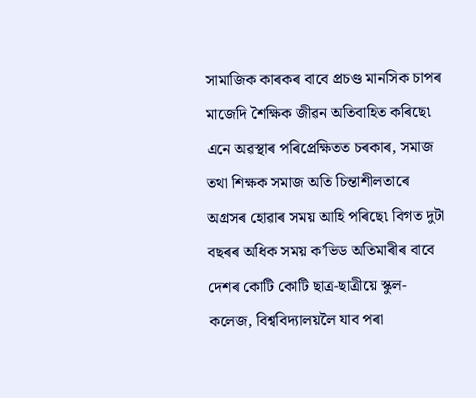সামাজিক কাৰকৰ বাবে প্ৰচণ্ড মানসিক চাপৰ মাজেদি শৈক্ষিক জীৱন অতিবাহিত কৰিছে৷ এনে অৱস্থাৰ পৰিপ্ৰেক্ষিতত চৰকাৰ, সমাজ তথা শিক্ষক সমাজ অতি চিন্তাশীলতাৰে অগ্ৰসৰ হোৱাৰ সময় আহি পৰিছে৷ বিগত দুটা বছৰৰ অধিক সময় ক’ভিড অতিমাৰীৰ বাবে দেশৰ কোটি কোটি ছাত্ৰ-ছাত্ৰীয়ে স্কুল-কলেজ, বিশ্ববিদ্যালয়লৈ যাব পৰা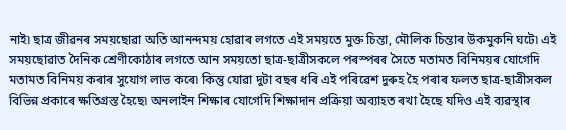নাই৷ ছাত্ৰ জীৱনৰ সময়ছোৱা অতি আনন্দময় হোৱাৰ লগতে এই সময়তে মুক্ত চিন্তা, মৌলিক চিন্তাৰ উকমুকনি ঘটে৷ এই সময়ছোৱাত দৈনিক শ্ৰেণীকোঠাৰ লগতে আন সময়তো ছাত্ৰ-ছাত্ৰীসকলে পৰস্পৰৰ সৈতে মতামত বিনিময়ৰ যোগেদি মতামত বিনিময় কৰাৰ সুযোগ লাভ কৰে৷ কিন্তু যোৱা দুটা বছৰ ধৰি এই পৰিৱেশ দুৰুহ হৈ পৰাৰ ফলত ছাত্ৰ-ছাত্ৰীসকল বিভিন্ন প্ৰকাৰে ক্ষতিগ্ৰস্ত হৈছে৷ অনলাইন শিক্ষাৰ যোগেদি শিক্ষাদান প্ৰক্ৰিয়া অব্যাহত ৰখা হৈছে যদিও এই ব্যৱস্থাৰ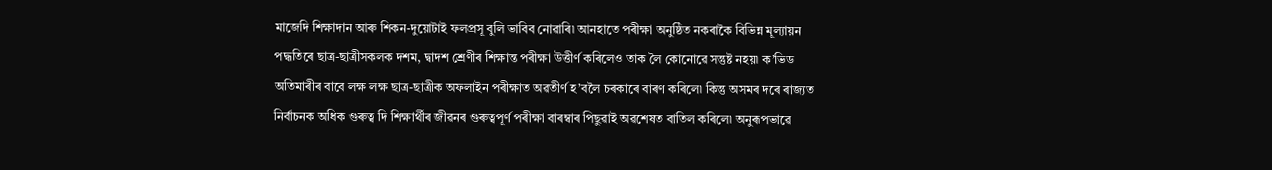মাজেদি শিক্ষাদান আৰু শিকন-দুয়োটাই ফলপ্ৰসূ বুলি ভাবিব নোৱাৰি৷ আনহাতে পৰীক্ষা অনুষ্ঠিত নকৰাকৈ বিভিন্ন মূল্যায়ন পদ্ধতিৰে ছাত্ৰ-ছাত্ৰীসকলক দশম, দ্বাদশ শ্ৰেণীৰ শিক্ষান্ত পৰীক্ষা উত্তীৰ্ণ কৰিলেও তাক লৈ কোনোৱে সন্তুষ্ট নহয়৷ ক’ভিড অতিমাৰীৰ বাবে লক্ষ লক্ষ ছাত্ৰ-ছাত্ৰীক অফলাইন পৰীক্ষাত অৱতীৰ্ণ হ’বলৈ চৰকাৰে বাৰণ কৰিলে৷ কিন্তু অসমৰ দৰে ৰাজ্যত নিৰ্বাচনক অধিক গুৰুত্ব দি শিক্ষাৰ্থীৰ জীৱনৰ গুৰুত্বপূৰ্ণ পৰীক্ষা বাৰম্বাৰ পিছুৱাই অৱশেষত বাতিল কৰিলে৷ অনুৰূপভাৱে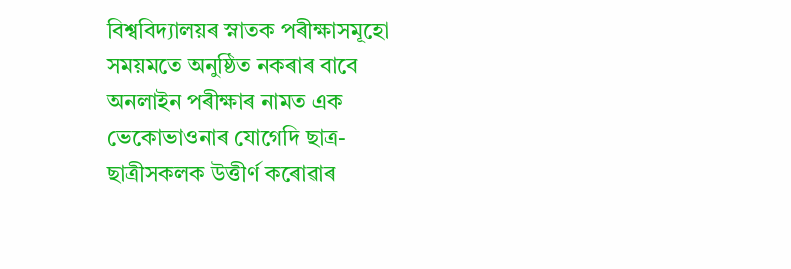বিশ্ববিদ্যালয়ৰ স্নাতক পৰীক্ষাসমূহো সময়মতে অনুষ্ঠিত নকৰাৰ বাবে অনলাইন পৰীক্ষাৰ নামত এক ভেকোভাওনাৰ যোগেদি ছাত্ৰ-ছাত্ৰীসকলক উত্তীৰ্ণ কৰোৱাৰ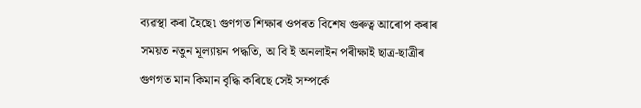ব্যৱস্থা কৰা হৈছে৷ গুণগত শিক্ষাৰ ওপৰত বিশেষ গুৰুত্ব আৰোপ কৰাৰ সময়ত নতুন মূল্যায়ন পদ্ধতি, অ বি ই অনলাইন পৰীক্ষাই ছাত্ৰ-ছাত্ৰীৰ গুণগত মান কিমান বৃদ্ধি কৰিছে সেই সম্পৰ্কে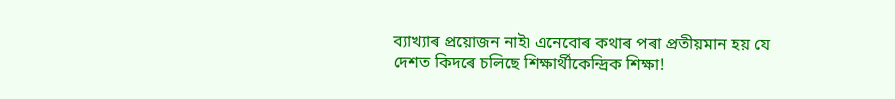ব্যাখ্যাৰ প্ৰয়োজন নাই৷ এনেবোৰ কথাৰ পৰা প্ৰতীয়মান হয় যে দেশত কিদৰে চলিছে শিক্ষাৰ্থীকেন্দ্ৰিক শিক্ষা!